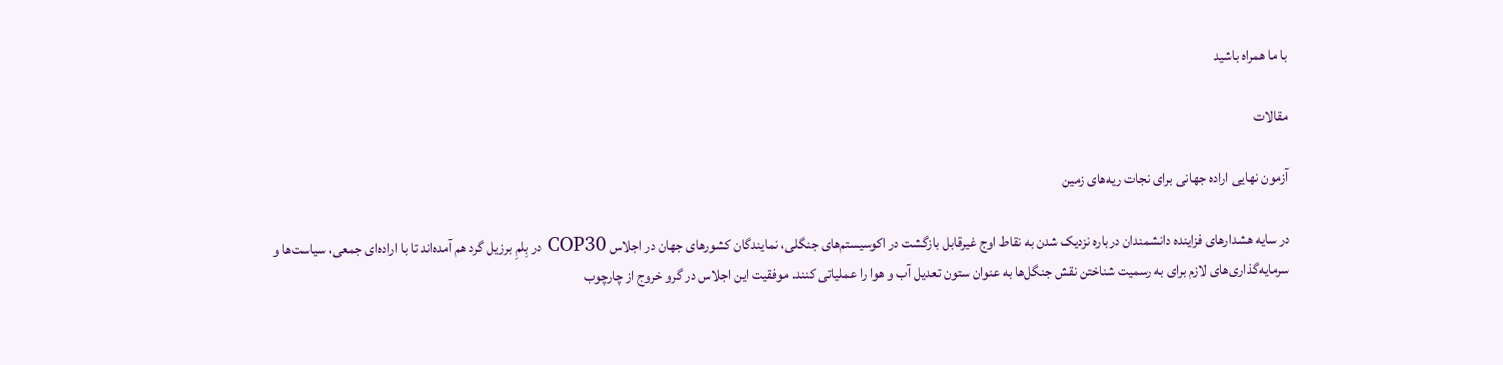با ما همراه باشید

مقالات

آزمون نهایی اراده جهانی برای نجات ریه‌های زمین

در سایه هشدارهای فزاینده دانشمندان درباره نزدیک شدن به نقاط اوج غیرقابل بازگشت در اکوسیستم‌های جنگلی، نمایندگان کشورهای جهان در اجلاس COP30 در بِلمِ برزیل گرد هم آمده‌اند تا با اراده‌ای جمعی، سیاست‌ها و سرمایه‌گذاری‌های لازم برای به رسمیت شناختن نقش جنگل‌ها به عنوان ستون تعدیل آب و هوا را عملیاتی کنند. موفقیت این اجلاس در گرو خروج از چارچوب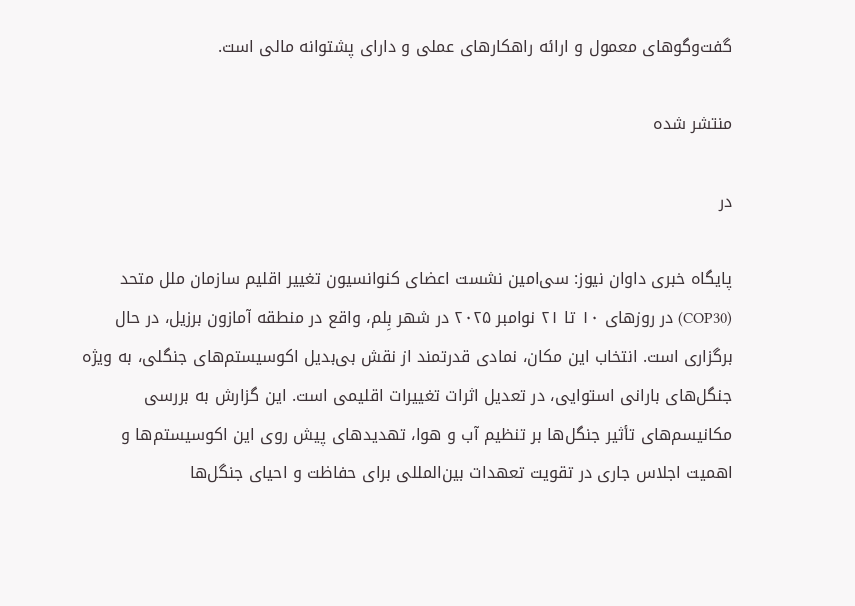گفت‌وگوهای معمول و ارائه راهکارهای عملی و دارای پشتوانه مالی است.

منتشر شده

در

پایگاه خبری داوان نیوز: سی‌امین نشست اعضای کنوانسیون تغییر اقلیم سازمان ملل متحد (COP30) در روزهای ۱۰ تا ۲۱ نوامبر ۲۰۲۵ در شهر بِلم، واقع در منطقه آمازون برزیل، در حال برگزاری است. انتخاب این مکان، نمادی قدرتمند از نقش بی‌بدیل اکوسیستم‌های جنگلی، به ویژه جنگل‌های بارانی استوایی، در تعدیل اثرات تغییرات اقلیمی است. این گزارش به بررسی مکانیسم‌های تأثیر جنگل‌ها بر تنظیم آب و هوا، تهدیدهای پیش روی این اکوسیستم‌ها و اهمیت اجلاس جاری در تقویت تعهدات بین‌المللی برای حفاظت و احیای جنگل‌ها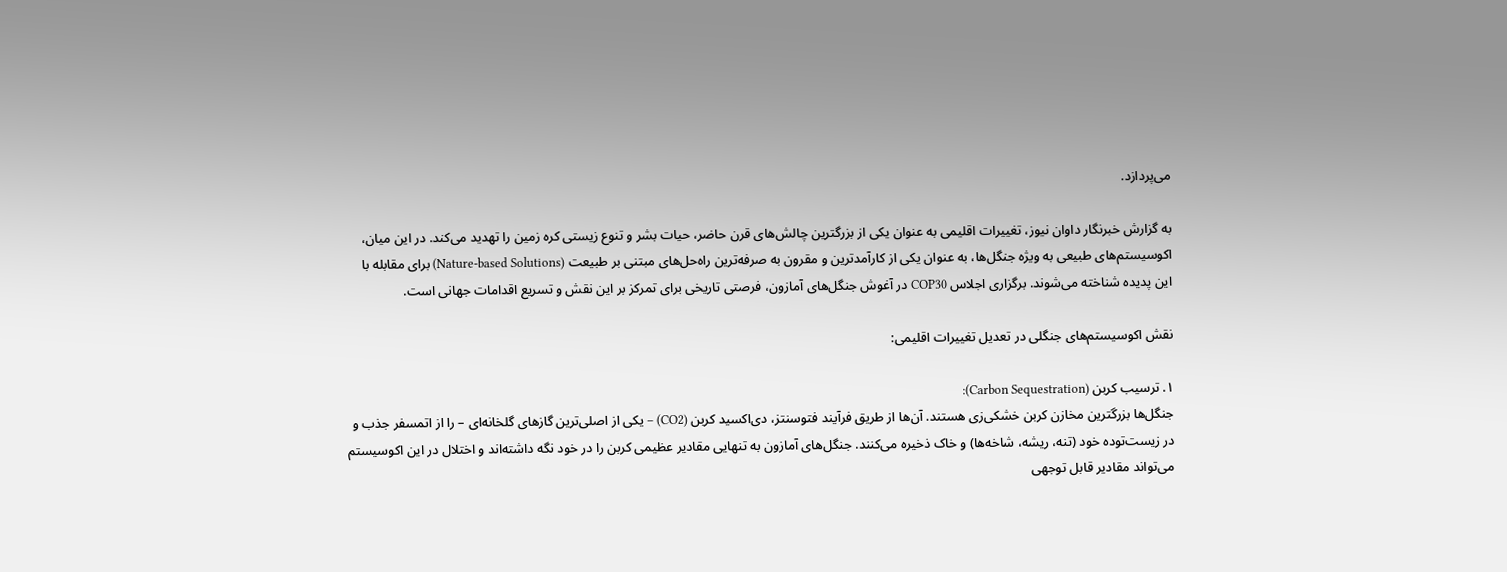می‌پردازد.

به گزارش خبرنگار داوان نیوز، تغییرات اقلیمی به عنوان یکی از بزرگترین چالش‌های قرن حاضر، حیات بشر و تنوع زیستی کره زمین را تهدید می‌کند. در این میان، اکوسیستم‌های طبیعی به ویژه جنگل‌ها، به عنوان یکی از کارآمدترین و مقرون به صرفه‌ترین راه‌حل‌های مبتنی بر طبیعت (Nature-based Solutions) برای مقابله با این پدیده شناخته می‌شوند. برگزاری اجلاس COP30 در آغوش جنگل‌های آمازون، فرصتی تاریخی برای تمرکز بر این نقش و تسریع اقدامات جهانی است.

نقش اکوسیستم‌های جنگلی در تعدیل تغییرات اقلیمی:

۱. ترسیب کربن (Carbon Sequestration):
جنگل‌ها بزرگترین مخازن کربن خشکی‌زی هستند. آن‌ها از طریق فرآیند فتوسنتز، دی‌اکسید کربن (CO2) – یکی از اصلی‌ترین گازهای گلخانه‌ای – را از اتمسفر جذب و در زیست‌توده خود (تنه، ریشه، شاخه‌ها) و خاک ذخیره می‌کنند. جنگل‌های آمازون به تنهایی مقادیر عظیمی کربن را در خود نگه داشته‌اند و اختلال در این اکوسیستم می‌تواند مقادیر قابل توجهی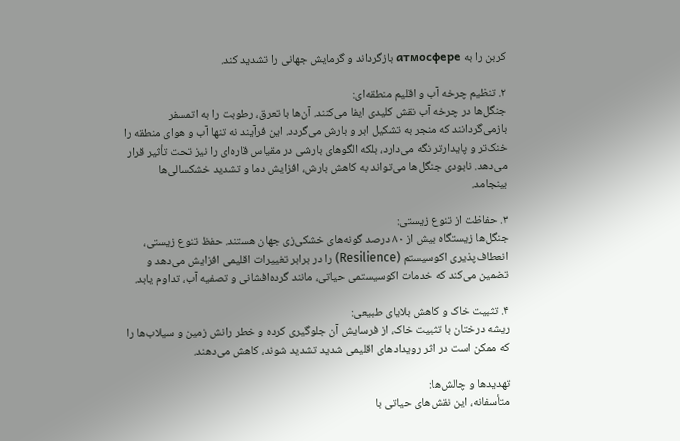کربن را به атмосфере بازگرداند و گرمایش جهانی را تشدید کند.

۲. تنظیم چرخه آب و اقلیم منطقه‌ای:
جنگل‌ها در چرخه آب نقش کلیدی ایفا می‌کنند. آن‌ها با تعرق، رطوبت را به اتمسفر بازمی‌گردانند که منجر به تشکیل ابر و بارش می‌گردد. این فرآیند نه تنها آب و هوای منطقه را خنک‌تر و پایدارتر نگه می‌دارد، بلکه الگوهای بارشی در مقیاس قاره‌ای را نیز تحت تأثیر قرار می‌دهد. نابودی جنگل‌ها می‌تواند به کاهش بارش، افزایش دما و تشدید خشکسالی‌ها بینجامد.

۳. حفاظت از تنوع زیستی:
جنگل‌ها زیستگاه بیش از ۸۰ درصد گونه‌های خشکی‌زی جهان هستند. حفظ تنوع زیستی، انعطاف‌پذیری اکوسیستم (Resilience) را در برابر تغییرات اقلیمی افزایش می‌دهد و تضمین می‌کند که خدمات اکوسیستمی حیاتی، مانند گرده‌افشانی و تصفیه آب، تداوم یابد.

۴. تثبیت خاک و کاهش بلایای طبیعی:
ریشه درختان با تثبیت خاک، از فرسایش آن جلوگیری کرده و خطر رانش زمین و سیلاب‌ها را که ممکن است در اثر رویدادهای اقلیمی شدید تشدید شوند، کاهش می‌دهند.

تهدیدها و چالش‌ها:
متأسفانه، این نقش‌های حیاتی با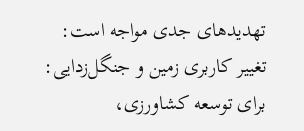تهدیدهای جدی مواجه است:
تغییر کاربری زمین و جنگل‌زدایی: برای توسعه کشاورزی،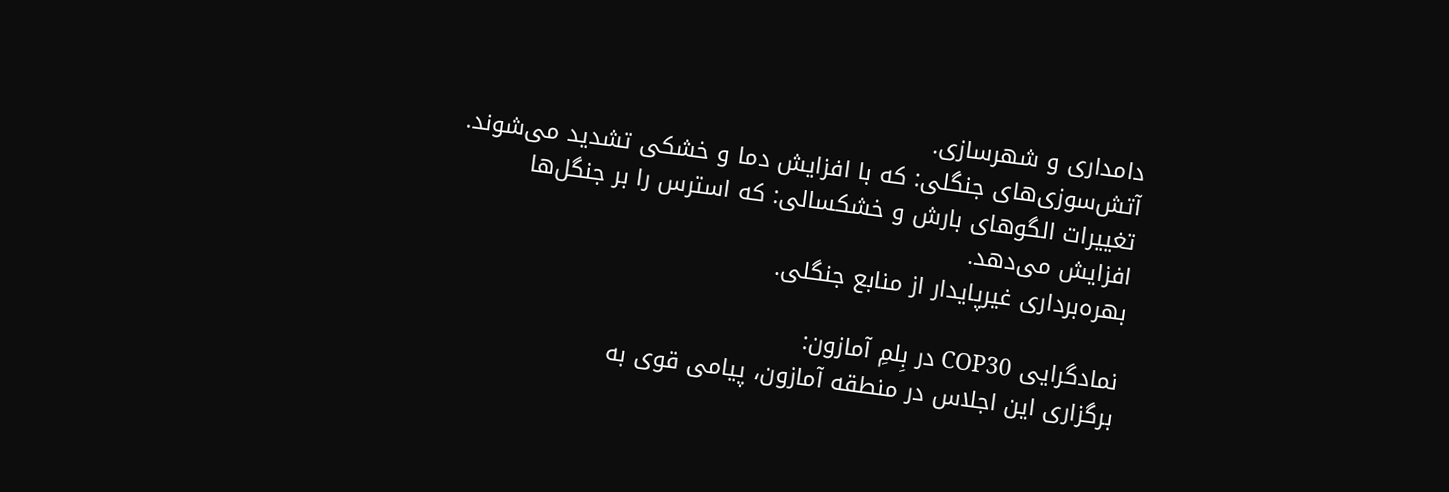دامداری و شهرسازی.
آتش‌سوزی‌های جنگلی: که با افزایش دما و خشکی تشدید می‌شوند.
تغییرات الگوهای بارش و خشکسالی: که استرس را بر جنگل‌ها افزایش می‌دهد.
بهره‌برداری غیرپایدار از منابع جنگلی.

نمادگرایی COP30 در بِلمِ آمازون:
برگزاری این اجلاس در منطقه آمازون، پیامی قوی به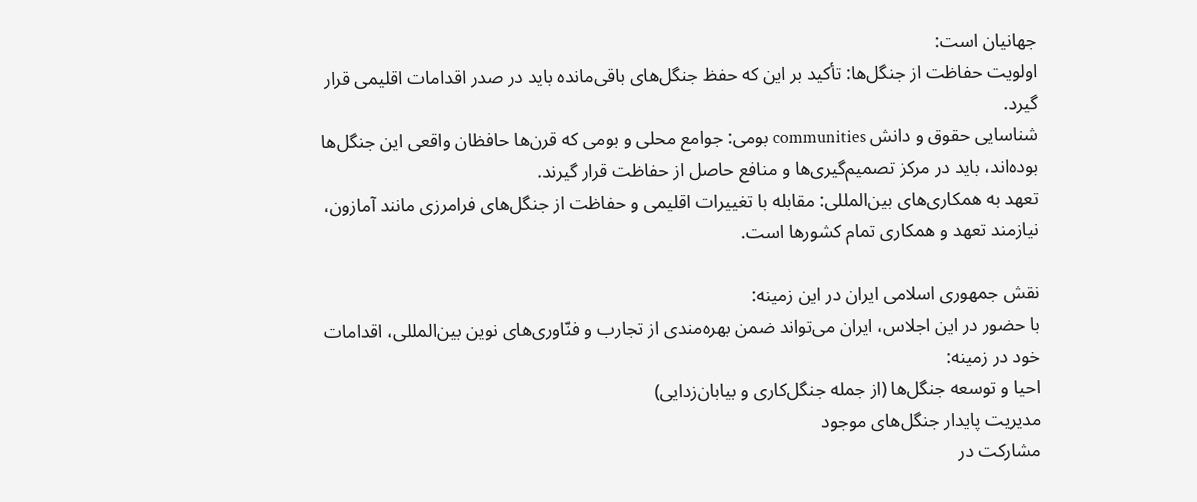جهانیان است:
اولویت حفاظت از جنگل‌ها: تأکید بر این که حفظ جنگل‌های باقی‌مانده باید در صدر اقدامات اقلیمی قرار گیرد.
شناسایی حقوق و دانش communities بومی: جوامع محلی و بومی که قرن‌ها حافظان واقعی این جنگل‌ها بوده‌اند، باید در مرکز تصمیم‌گیری‌ها و منافع حاصل از حفاظت قرار گیرند.
تعهد به همکاری‌های بین‌المللی: مقابله با تغییرات اقلیمی و حفاظت از جنگل‌های فرامرزی مانند آمازون، نیازمند تعهد و همکاری تمام کشورها است.

نقش جمهوری اسلامی ایران در این زمینه:
با حضور در این اجلاس، ایران می‌تواند ضمن بهره‌مندی از تجارب و فنّاوری‌های نوین بین‌المللی، اقدامات خود در زمینه:
احیا و توسعه جنگل‌ها (از جمله جنگل‌کاری و بیابان‌زدایی)
مدیریت پایدار جنگل‌های موجود
مشارکت در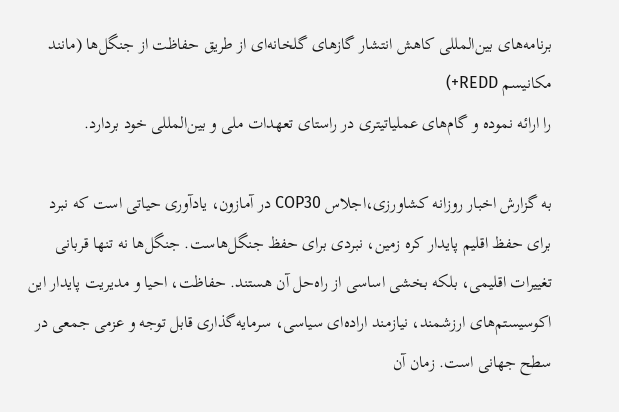برنامه‌های بین‌المللی کاهش انتشار گازهای گلخانه‌ای از طریق حفاظت از جنگل‌ها (مانند مکانیسم REDD+)
را ارائه نموده و گام‌های عملیاتیتری در راستای تعهدات ملی و بین‌المللی خود بردارد.

به گزارش اخبار روزانه کشاورزی،اجلاس COP30 در آمازون، یادآوری حیاتی است که نبرد برای حفظ اقلیم پایدار کره زمین، نبردی برای حفظ جنگل‌هاست. جنگل‌ها نه تنها قربانی تغییرات اقلیمی، بلکه بخشی اساسی از راه‌حل آن هستند. حفاظت، احیا و مدیریت پایدار این اکوسیستم‌های ارزشمند، نیازمند اراده‌ای سیاسی، سرمایه‌گذاری قابل توجه و عزمی جمعی در سطح جهانی است. زمان آن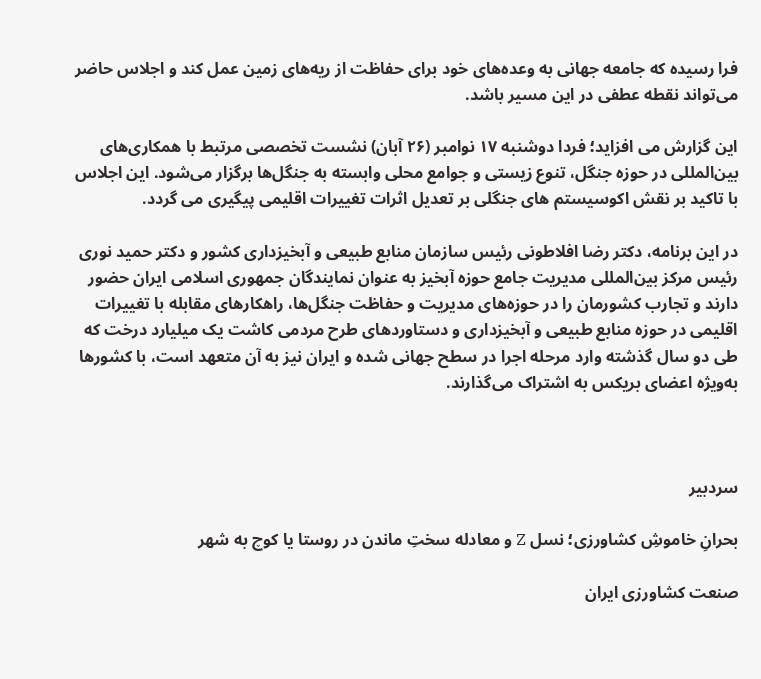فرا رسیده که جامعه جهانی به وعده‌های خود برای حفاظت از ریه‌های زمین عمل کند و اجلاس حاضر می‌تواند نقطه عطفی در این مسیر باشد.

این گزارش می افزاید؛ فردا دوشنبه ۱۷ نوامبر (۲۶ آبان) نشست تخصصی مرتبط با همکاری‌های بین‌المللی در حوزه جنگل، تنوع زیستی و جوامع محلی وابسته به جنگل‌ها برگزار می‌شود. این اجلاس با تاکید بر نقش اکوسیستم های جنگلی بر تعدیل اثرات تغییرات اقلیمی پیگیری می گردد.

در این برنامه، دکتر رضا افلاطونی رئیس سازمان منابع طبیعی و آبخیزداری کشور و دکتر حمید نوری رئیس مرکز بین‌المللی مدیریت جامع حوزه آبخیز به عنوان نمایندگان جمهوری اسلامی ایران حضور دارند و تجارب کشورمان را در حوزه‌های مدیریت و حفاظت جنگل‌ها، راهکارهای مقابله با تغییرات اقلیمی در حوزه منابع طبیعی و آبخیزداری و دستاوردهای طرح مردمی کاشت یک میلیارد درخت که طی دو سال گذشته وارد مرحله اجرا در سطح جهانی شده و ایران نیز به آن متعهد است، با کشورها به‌ویژه اعضای بریکس به اشتراک می‌گذارند.



سردبیر

بحرانِ خاموشِ کشاورزی؛ نسل Z و معادله سختِ ماندن در روستا یا کوچ به شهر

صنعت کشاورزی ایران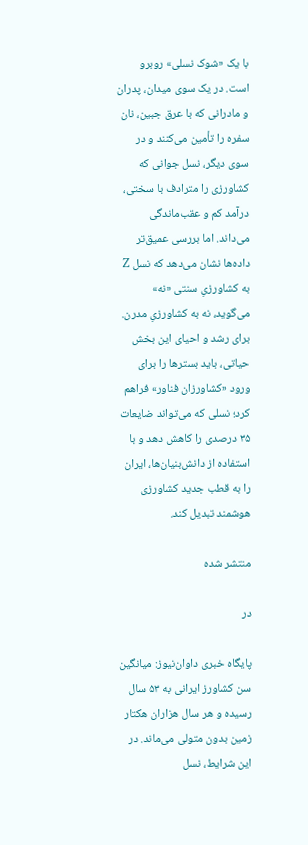با یک «شوک نسلی» روبرو است. در یک سوی میدان، پدران و مادرانی که با عرق جبین، نان سفره را تأمین می‌کنند و در سوی دیگر، نسل جوانی که کشاورزی را مترادف با سختی، درآمد کم و عقب‌ماندگی می‌داند. اما بررسی عمیق‌تر داده‌ها نشان می‌دهد که نسل Z به کشاورزیِ سنتی «نه» می‌گوید، نه به کشاورزیِ مدرن. برای رشد و احیای این بخش حیاتی، باید بسترها را برای ورود «کشاورزان فناور» فراهم کرد؛ نسلی که می‌تواند ضایعات ۳۵ درصدی را کاهش دهد و با استفاده از دانش‌بنیان‌ها، ایران را به قطب جدید کشاورزی هوشمند تبدیل کند.

منتشر شده

در

پایگاه خبری داوان‌نیوز: میانگین سن کشاورز ایرانی به ۵۳ سال رسیده و هر سال هزاران هکتار زمین بدون متولی می‌ماند. در این شرایط، نسل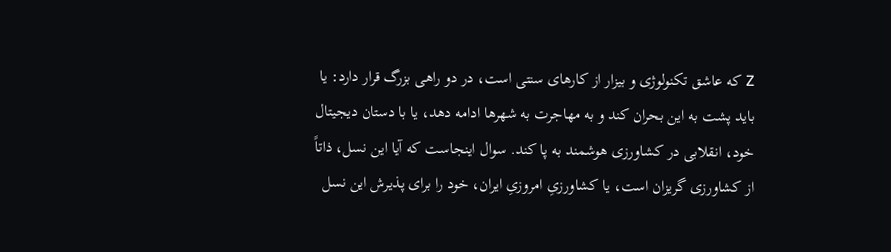Z که عاشق تکنولوژی و بیزار از کارهای سنتی است، در دو راهی بزرگ قرار دارد: یا باید پشت به این بحران کند و به مهاجرت به شهرها ادامه دهد، یا با دستان دیجیتال خود، انقلابی در کشاورزی هوشمند به پا کند. سوال اینجاست که آیا این نسل، ذاتاً از کشاورزی گریزان است، یا کشاورزیِ امروزیِ ایران، خود را برای پذیرش این نسل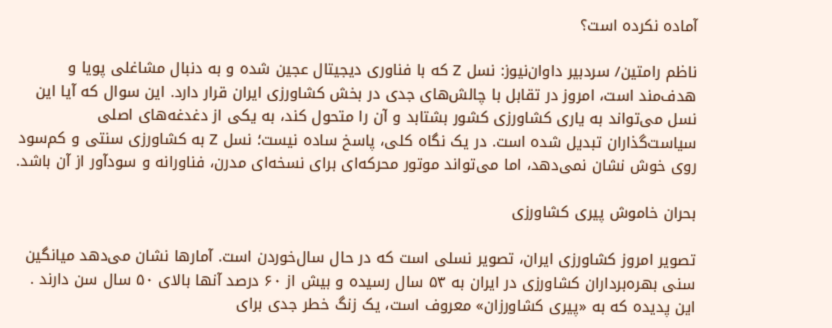آماده نکرده است؟

ناظم رامتین/ سردبیر داوان‌نیوز: نسل Z که با فناوری دیجیتال عجین شده و به دنبال مشاغلی پویا و هدف‌مند است، امروز در تقابل با چالش‌های جدی در بخش کشاورزی ایران قرار دارد. این سوال که آیا این نسل می‌تواند به یاری کشاورزی کشور بشتابد و آن را متحول کند، به یکی از دغدغه‌های اصلی سیاست‌گذاران تبدیل شده است. در یک نگاه کلی، پاسخ ساده نیست؛ نسل Z به کشاورزی سنتی و کم‌سود روی خوش نشان نمی‌دهد، اما می‌تواند موتور محرکه‌ای برای نسخه‌ای مدرن، فناورانه و سودآور از آن باشد.

بحران خاموش پیری کشاورزی

تصویر امروز کشاورزی ایران، تصویر نسلی است که در حال سال‌خوردن است. آمارها نشان می‌دهد میانگین سنی بهره‌برداران کشاورزی در ایران به ۵۳ سال رسیده و بیش از ۶۰ درصد آنها بالای ۵۰ سال سن دارند . این پدیده که به «پیری کشاورزان» معروف است، یک زنگ خطر جدی برای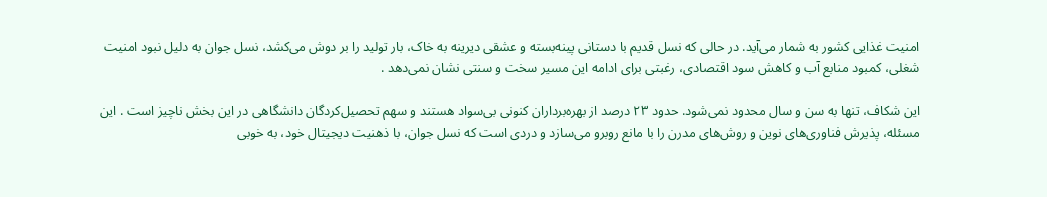امنیت غذایی کشور به شمار می‌آید. در حالی که نسل قدیم با دستانی پینه‌بسته و عشقی دیرینه به خاک، بار تولید را بر دوش می‌کشد، نسل جوان به دلیل نبود امنیت شغلی، کمبود منابع آب و کاهش سود اقتصادی، رغبتی برای ادامه این مسیر سخت و سنتی نشان نمی‌دهد .

این شکاف، تنها به سن و سال محدود نمی‌شود. حدود ۲۳ درصد از بهره‌برداران کنونی بی‌سواد هستند و سهم تحصیل‌کردگان دانشگاهی در این بخش ناچیز است . این مسئله، پذیرش فناوری‌های نوین و روش‌های مدرن را با مانع روبرو می‌سازد و دردی است که نسل جوان، با ذهنیت دیجیتال خود، به خوبی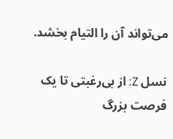می‌تواند آن را التیام بخشد.

نسل Z: از بی‌رغبتی تا یک فرصت بزرگ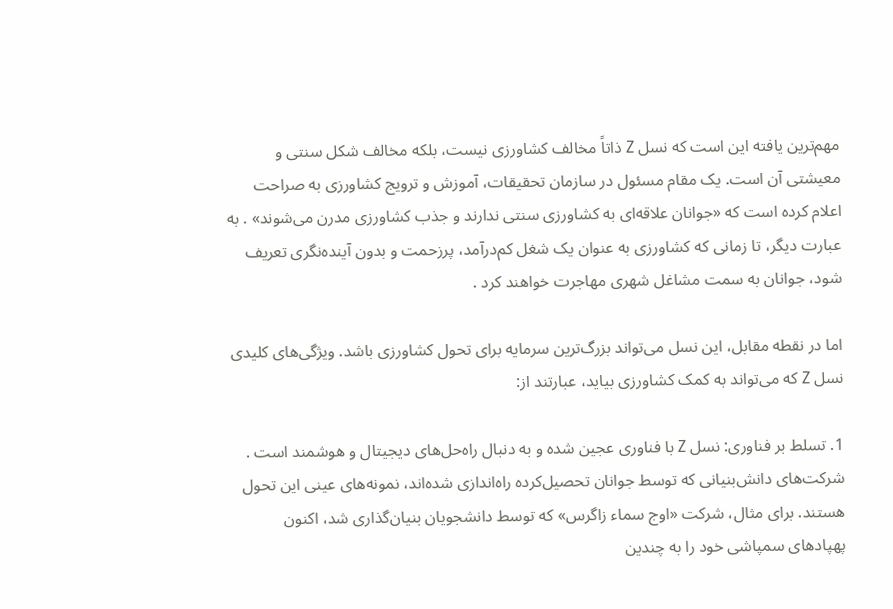مهم‌ترین یافته این است که نسل Z ذاتاً مخالف کشاورزی نیست، بلکه مخالف شکل سنتی و معیشتی آن است. یک مقام مسئول در سازمان تحقیقات، آموزش و ترویج کشاورزی به صراحت اعلام کرده است که «جوانان علاقه‌ای به کشاورزی سنتی ندارند و جذب کشاورزی مدرن می‌شوند» . به عبارت دیگر، تا زمانی که کشاورزی به عنوان یک شغل کم‌درآمد، پرزحمت و بدون آینده‌نگری تعریف شود، جوانان به سمت مشاغل شهری مهاجرت خواهند کرد .

اما در نقطه مقابل، این نسل می‌تواند بزرگ‌ترین سرمایه برای تحول کشاورزی باشد. ویژگی‌های کلیدی نسل Z که می‌تواند به کمک کشاورزی بیاید، عبارتند از:

1. تسلط بر فناوری: نسل Z با فناوری عجین شده و به دنبال راه‌حل‌های دیجیتال و هوشمند است . شرکت‌های دانش‌بنیانی که توسط جوانان تحصیل‌کرده راه‌اندازی شده‌اند، نمونه‌های عینی این تحول هستند. برای مثال، شرکت «اوج سماء زاگرس» که توسط دانشجویان بنیان‌گذاری شد، اکنون پهپادهای سمپاشی خود را به چندین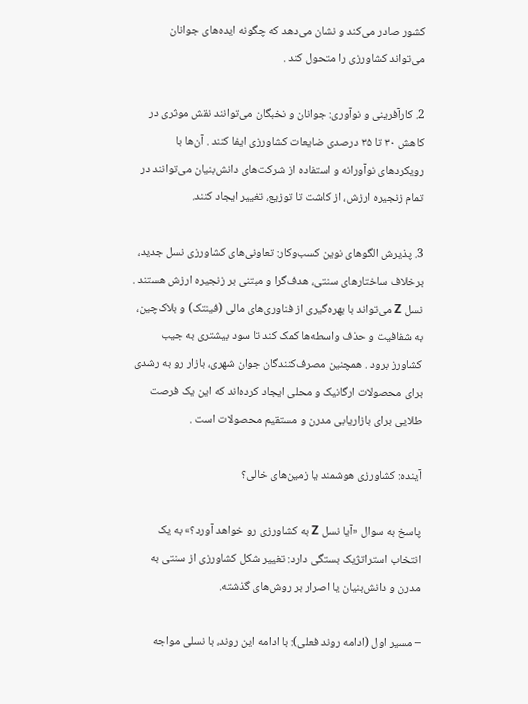کشور صادر می‌کند و نشان می‌دهد که چگونه ایده‌های جوانان می‌تواند کشاورزی را متحول کند .

2. کارآفرینی و نوآوری: جوانان و نخبگان می‌توانند نقش موثری در کاهش ۳۰ تا ۳۵ درصدی ضایعات کشاورزی ایفا کنند . آن‌ها با رویکردهای نوآورانه و استفاده از شرکت‌های دانش‌بنیان می‌توانند در تمام زنجیره ارزش، از کاشت تا توزیع، تغییر ایجاد کنند.

3. پذیرش الگوهای نوین کسب‌وکار: تعاونی‌های کشاورزی نسل جدید، برخلاف ساختارهای سنتی، هدف‌گرا و مبتنی بر زنجیره ارزش هستند . نسل Z می‌تواند با بهره‌گیری از فناوری‌های مالی (فینتک) و بلاک‌چین، به شفافیت و حذف واسطه‌ها کمک کند تا سود بیشتری به جیب کشاورز برود . همچنین مصرف‌کنندگان جوان شهری، بازار رو به رشدی برای محصولات ارگانیک و محلی ایجاد کرده‌اند که این یک فرصت طلایی برای بازاریابی مدرن و مستقیم محصولات است .

آینده: کشاورزی هوشمند یا زمین‌های خالی؟

پاسخ به سوال «آیا نسل Z به کشاورزی رو خواهد آورد؟» به یک انتخاب استراتژیک بستگی دارد: تغییر شکل کشاورزی از سنتی به مدرن و دانش‌بنیان یا اصرار بر روش‌های گذشته.

– مسیر اول (ادامه روند فعلی): با ادامه این روند، با نسلی مواجه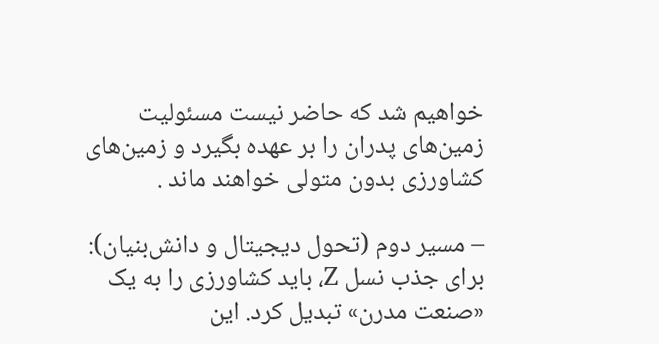خواهیم شد که حاضر نیست مسئولیت زمین‌های پدران را بر عهده بگیرد و زمین‌های کشاورزی بدون متولی خواهند ماند .

– مسیر دوم (تحول دیجیتال و دانش‌بنیان): برای جذب نسل Z، باید کشاورزی را به یک «صنعت مدرن» تبدیل کرد. این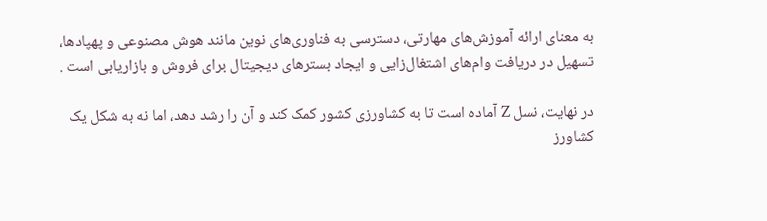به معنای ارائه آموزش‌های مهارتی، دسترسی به فناوری‌های نوین مانند هوش مصنوعی و پهپادها، تسهیل در دریافت وام‌های اشتغال‌زایی و ایجاد بسترهای دیجیتال برای فروش و بازاریابی است .

در نهایت، نسل Z آماده است تا به کشاورزی کشور کمک کند و آن را رشد دهد، اما نه به شکل یک کشاورز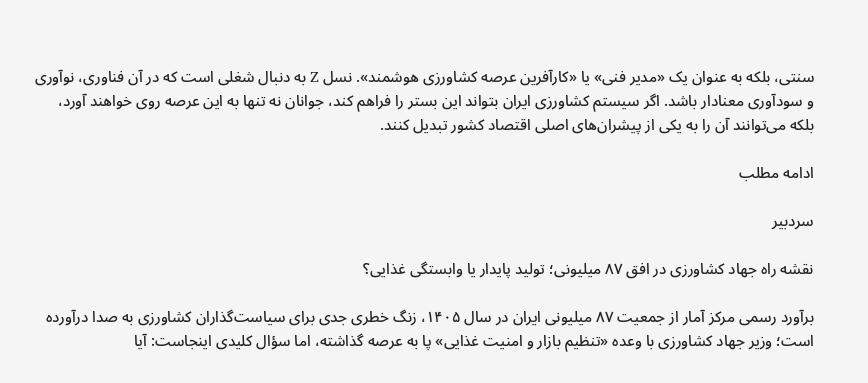سنتی، بلکه به عنوان یک «مدیر فنی» یا «کارآفرین عرصه کشاورزی هوشمند». نسل Z به دنبال شغلی است که در آن فناوری، نوآوری و سودآوری معنادار باشد. اگر سیستم کشاورزی ایران بتواند این بستر را فراهم کند، جوانان نه تنها به این عرصه روی خواهند آورد، بلکه می‌توانند آن را به یکی از پیشران‌های اصلی اقتصاد کشور تبدیل کنند.

ادامه مطلب

سردبیر

نقشه راه جهاد کشاورزی در افق ۸۷ میلیونی؛ تولید پایدار یا وابستگی غذایی؟

برآورد رسمی مرکز آمار از جمعیت ۸۷ میلیونی ایران در سال ۱۴۰۵، زنگ خطری جدی برای سیاست‌گذاران کشاورزی به صدا درآورده است؛ وزیر جهاد کشاورزی با وعده «تنظیم بازار و امنیت غذایی» پا به عرصه گذاشته، اما سؤال کلیدی اینجاست: آیا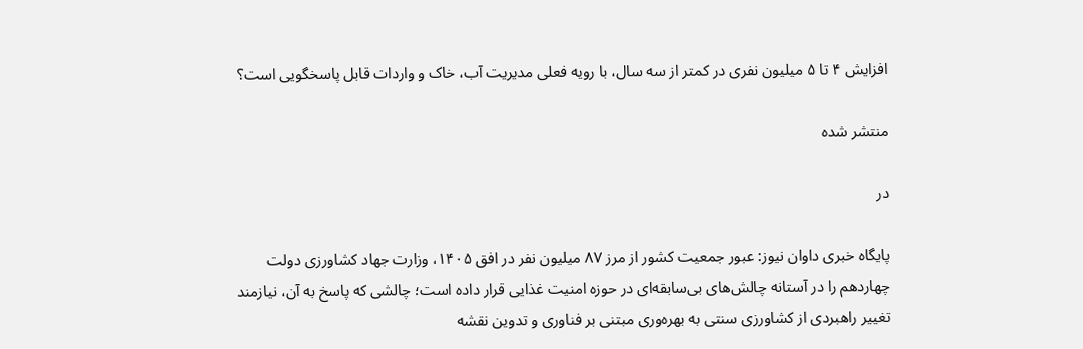افزایش ۴ تا ۵ میلیون نفری در کمتر از سه سال، با رویه فعلی مدیریت آب، خاک و واردات قابل پاسخگویی است؟

منتشر شده

در

پایگاه خبری داوان نیوز: عبور جمعیت کشور از مرز ۸۷ میلیون نفر در افق ۱۴۰۵، وزارت جهاد کشاورزی دولت چهاردهم را در آستانه چالش‌های بی‌سابقه‌ای در حوزه امنیت غذایی قرار داده است؛ چالشی که پاسخ به آن، نیازمند تغییر راهبردی از کشاورزی سنتی به بهره‌وری مبتنی بر فناوری و تدوین نقشه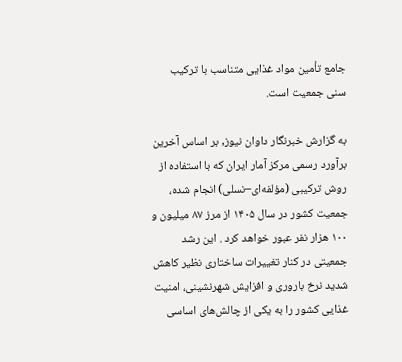جامع تأمین مواد غذایی متناسب با ترکیب سنی جمعیت است.

به گزارش خبرنگار داوان نیوز, بر اساس آخرین برآورد رسمی مرکز آمار ایران که با استفاده از روش ترکیبی (مؤلفه‌ای–نسلی) انجام شده، جمعیت کشور در سال ۱۴۰۵ از مرز ۸۷ میلیون و ۱۰۰ هزار نفر عبور خواهد کرد . این رشد جمعیتی در کنار تغییرات ساختاری نظیر کاهش شدید نرخ باروری و افزایش شهرنشینی، امنیت غذایی کشور را به یکی از چالش‌های اساسی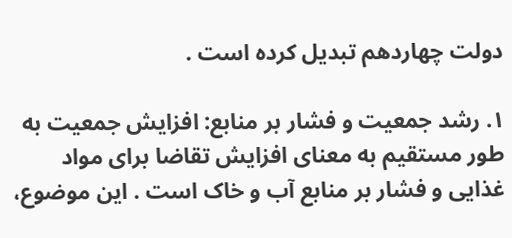دولت چهاردهم تبدیل کرده است .

۱. رشد جمعیت و فشار بر منابع: افزایش جمعیت به طور مستقیم به معنای افزایش تقاضا برای مواد غذایی و فشار بر منابع آب و خاک است . این موضوع،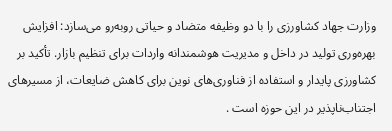وزارت جهاد کشاورزی را با دو وظیفه متضاد و حیاتی روبه‌رو می‌سازد: افزایش بهره‌وری تولید در داخل و مدیریت هوشمندانه واردات برای تنظیم بازار. تأکید بر کشاورزی پایدار و استفاده از فناوری‌های نوین برای کاهش ضایعات، از مسیرهای اجتناب‌ناپذیر در این حوزه است .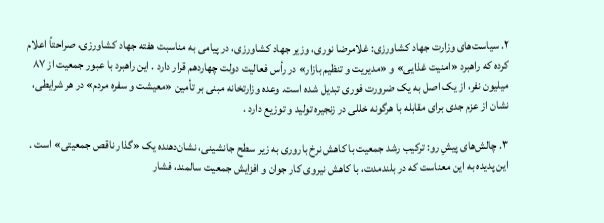۲. سیاست‌های وزارت جهاد کشاورزی: غلامرضا نوری، وزیر جهاد کشاورزی، در پیامی به مناسبت هفته جهاد کشاورزی، صراحتاً اعلام کرده که راهبرد «امنیت غذایی» و «مدیریت و تنظیم بازار» در رأس فعالیت دولت چهاردهم قرار دارد . این راهبرد با عبور جمعیت از ۸۷ میلیون نفر، از یک اصل به یک ضرورت فوری تبدیل شده است. وعده وزارتخانه مبنی بر تأمین «معیشت و سفره مردم» در هر شرایطی، نشان از عزم جدی برای مقابله با هرگونه خللی در زنجیره تولید و توزیع دارد .

۳. چالش‌های پیشِ رو: ترکیب رشد جمعیت با کاهش نرخ باروری به زیر سطح جانشینی، نشان‌دهنده یک «گذار ناقص جمعیتی» است . این پدیده به این معناست که در بلندمدت، با کاهش نیروی کار جوان و افزایش جمعیت سالمند، فشار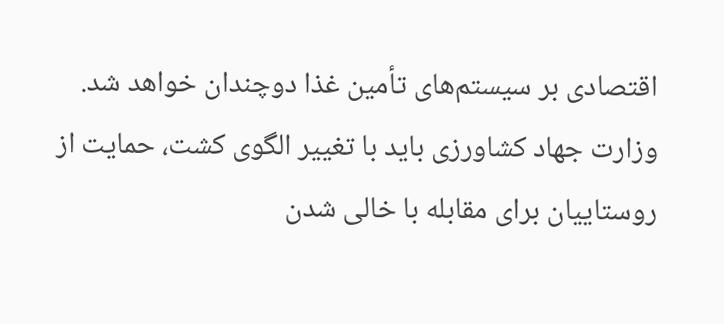اقتصادی بر سیستم‌های تأمین غذا دوچندان خواهد شد. وزارت جهاد کشاورزی باید با تغییر الگوی کشت، حمایت از روستاییان برای مقابله با خالی شدن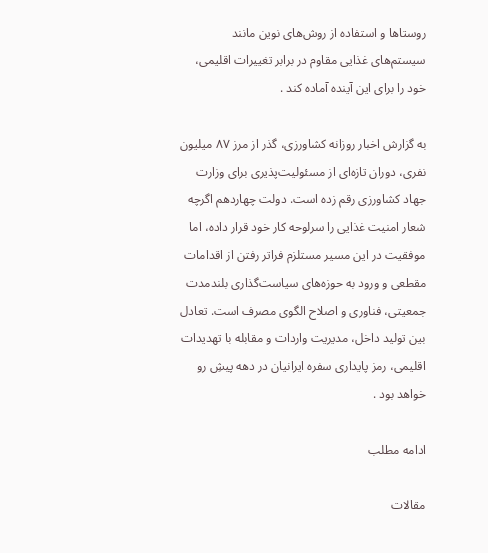روستاها و استفاده از روش‌های نوین مانند سیستم‌های غذایی مقاوم در برابر تغییرات اقلیمی، خود را برای این آینده آماده کند .

به گزارش اخبار روزانه کشاورزی، گذر از مرز ۸۷ میلیون نفری، دوران تازه‌ای از مسئولیت‌پذیری برای وزارت جهاد کشاورزی رقم زده است. دولت چهاردهم اگرچه شعار امنیت غذایی را سرلوحه کار خود قرار داده، اما موفقیت در این مسیر مستلزم فراتر رفتن از اقدامات مقطعی و ورود به حوزه‌های سیاست‌گذاری بلندمدت جمعیتی، فناوری و اصلاح الگوی مصرف است. تعادل بین تولید داخل، مدیریت واردات و مقابله با تهدیدات اقلیمی، رمز پایداری سفره ایرانیان در دهه پیشِ رو خواهد بود .

ادامه مطلب

مقالات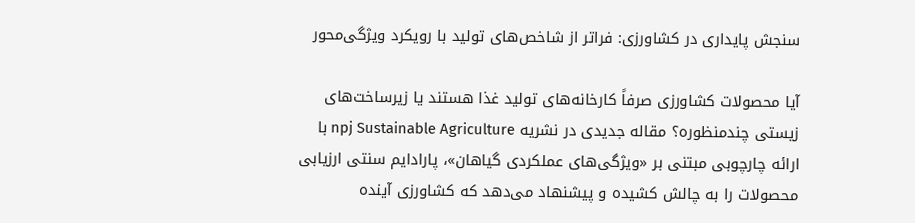سنجش پایداری در کشاورزی: فراتر از شاخص‌های تولید با رویکرد ویژگی‌محور

آیا محصولات کشاورزی صرفاً کارخانه‌های تولید غذا هستند یا زیرساخت‌های زیستی چندمنظوره؟ مقاله جدیدی در نشریه npj Sustainable Agriculture با ارائه چارچوبی مبتنی بر «ویژگی‌های عملکردی گیاهان»، پارادایم سنتی ارزیابی محصولات را به چالش کشیده و پیشنهاد می‌دهد که کشاورزی آینده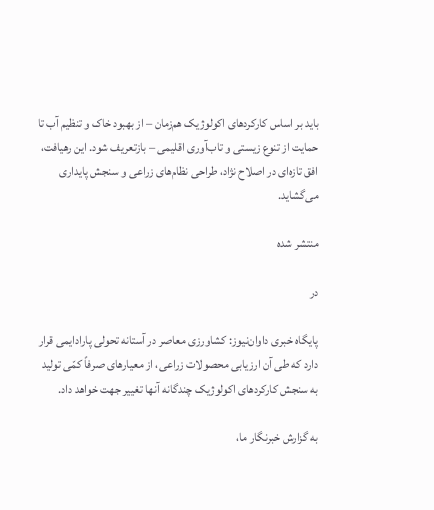باید بر اساس کارکردهای اکولوژیک هم‌زمان – از بهبود خاک و تنظیم آب تا حمایت از تنوع زیستی و تاب‌آوری اقلیمی – بازتعریف شود. این رهیافت، افق تازه‌ای در اصلاح نژاد، طراحی نظام‌های زراعی و سنجش پایداری می‌گشاید.

منتشر شده

در

پایگاه خبری داوان‌نیوز: کشاورزی معاصر در آستانه تحولی پارادایمی قرار دارد که طی آن ارزیابی محصولات زراعی، از معیارهای صرفاً کمّی تولید به سنجش کارکردهای اکولوژیک چندگانه آنها تغییر جهت خواهد داد.

به گزارش خبرنگار ما،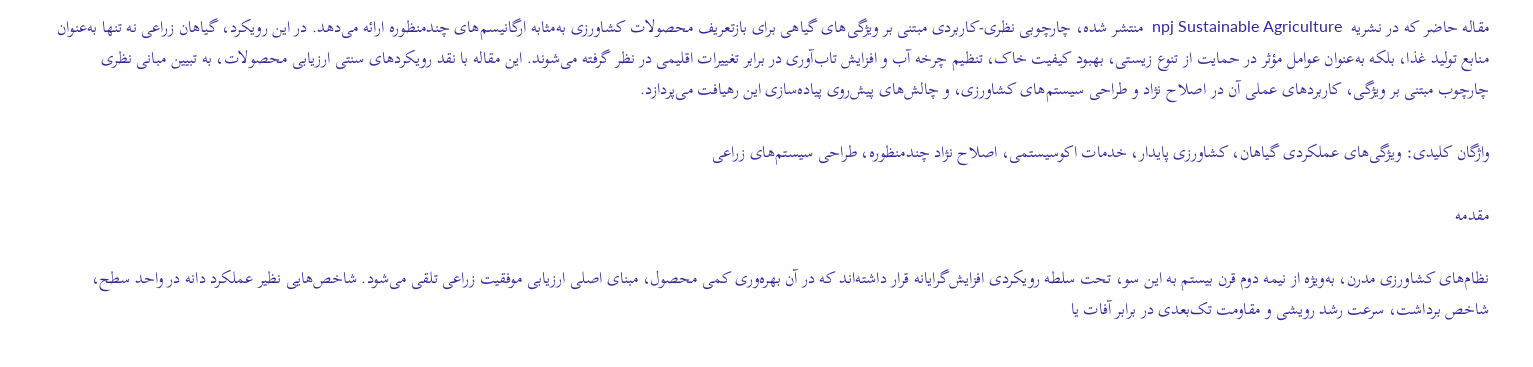مقاله حاضر که در نشریه  npj Sustainable Agriculture  منتشر شده، چارچوبی نظری-کاربردی مبتنی بر ویژگی‌های گیاهی برای بازتعریف محصولات کشاورزی به‌مثابه ارگانیسم‌های چندمنظوره ارائه می‌دهد. در این رویکرد، گیاهان زراعی نه تنها به‌عنوان منابع تولید غذا، بلکه به‌عنوان عوامل مؤثر در حمایت از تنوع زیستی، بهبود کیفیت خاک، تنظیم چرخه آب و افزایش تاب‌آوری در برابر تغییرات اقلیمی در نظر گرفته می‌شوند. این مقاله با نقد رویکردهای سنتی ارزیابی محصولات، به تبیین مبانی نظری چارچوب مبتنی بر ویژگی، کاربردهای عملی آن در اصلاح نژاد و طراحی سیستم‌های کشاورزی، و چالش‌های پیش‌روی پیاده‌سازی این رهیافت می‌پردازد.

واژگان کلیدی: ویژگی‌های عملکردی گیاهان، کشاورزی پایدار، خدمات اکوسیستمی، اصلاح نژاد چندمنظوره، طراحی سیستم‌های زراعی

مقدمه

نظام‌های کشاورزی مدرن، به‌ویژه از نیمه دوم قرن بیستم به این سو، تحت سلطه رویکردی افزایش‌گرایانه قرار داشته‌اند که در آن بهره‌وری کمی محصول، مبنای اصلی ارزیابی موفقیت زراعی تلقی می‌شود. شاخص‌هایی نظیر عملکرد دانه در واحد سطح، شاخص برداشت، سرعت رشد رویشی و مقاومت تک‌بعدی در برابر آفات یا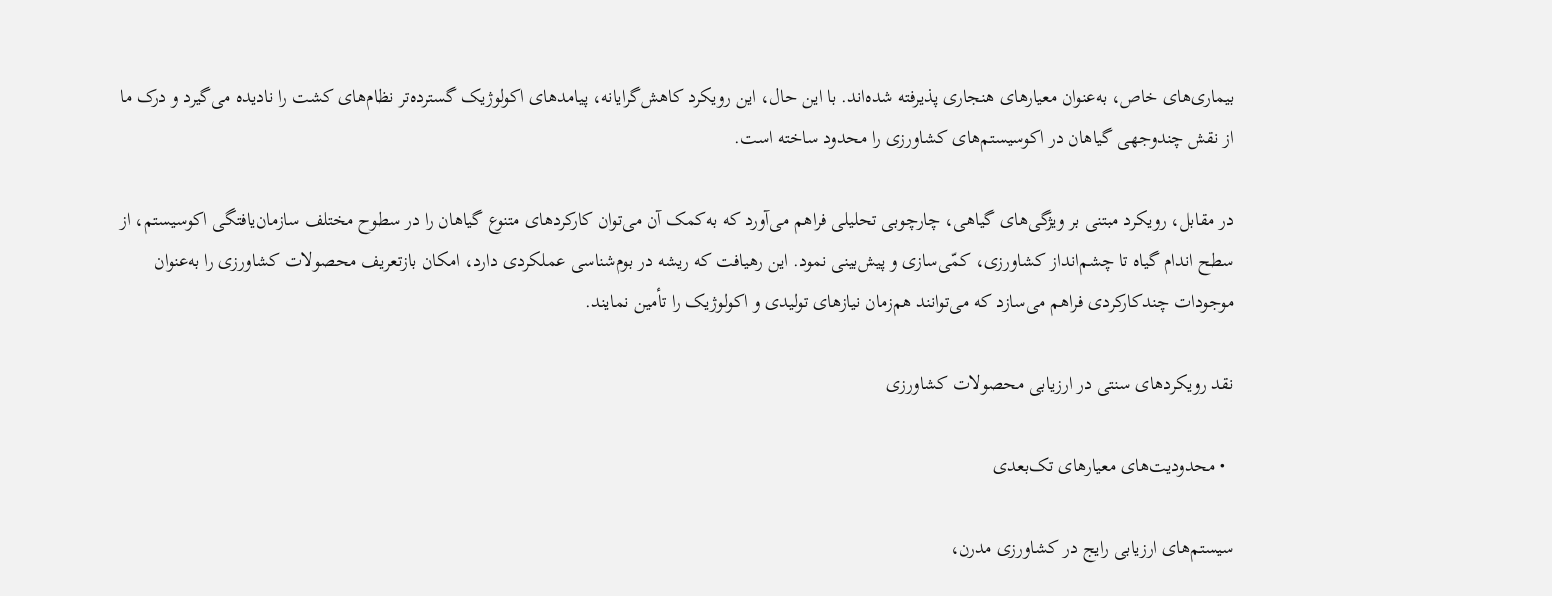بیماری‌های خاص، به‌عنوان معیارهای هنجاری پذیرفته شده‌اند. با این حال، این رویکرد کاهش‌گرایانه، پیامدهای اکولوژیک گسترده‌تر نظام‌های کشت را نادیده می‌گیرد و درک ما از نقش چندوجهی گیاهان در اکوسیستم‌های کشاورزی را محدود ساخته است.

در مقابل، رویکرد مبتنی بر ویژگی‌های گیاهی، چارچوبی تحلیلی فراهم می‌آورد که به‌کمک آن می‌توان کارکردهای متنوع گیاهان را در سطوح مختلف سازمان‌یافتگی اکوسیستم، از سطح اندام گیاه تا چشم‌انداز کشاورزی، کمّی‌سازی و پیش‌بینی نمود. این رهیافت که ریشه در بوم‌شناسی عملکردی دارد، امکان بازتعریف محصولات کشاورزی را به‌عنوان موجودات چندکارکردی فراهم می‌سازد که می‌توانند هم‌زمان نیازهای تولیدی و اکولوژیک را تأمین نمایند.

نقد رویکردهای سنتی در ارزیابی محصولات کشاورزی

  • محدودیت‌های معیارهای تک‌بعدی

سیستم‌های ارزیابی رایج در کشاورزی مدرن،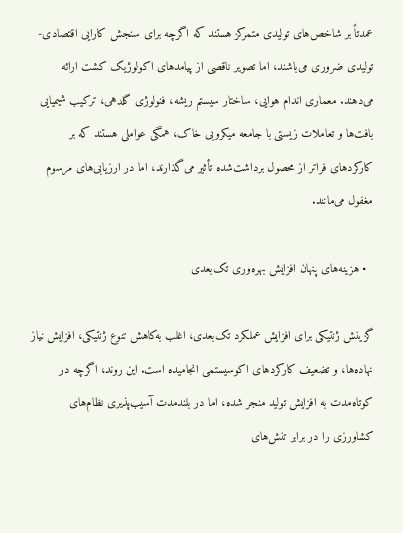عمدتاً بر شاخص‌های تولیدی متمرکز هستند که اگرچه برای سنجش کارایی اقتصادی-تولیدی ضروری می‌باشند، اما تصویر ناقصی از پیامدهای اکولوژیک کشت ارائه می‌دهند. معماری اندام هوایی، ساختار سیستم ریشه، فنولوژی گلدهی، ترکیب شیمیایی بافت‌ها و تعاملات زیستی با جامعه میکروبی خاک، همگی عواملی هستند که بر کارکردهای فراتر از محصول برداشت‌شده تأثیر می‌گذارند، اما در ارزیابی‌های مرسوم مغفول می‌مانند.

  • هزینه‌های پنهان افزایش بهره‌وری تک‌بعدی

گزینش ژنتیکی برای افزایش عملکرد تک‌بعدی، اغلب به‌کاهش تنوع ژنتیکی، افزایش نیاز نهاده‌ها، و تضعیف کارکردهای اکوسیستمی انجامیده است. این روند، اگرچه در کوتاه‌مدت به افزایش تولید منجر شده، اما در بلندمدت آسیب‌پذیری نظام‌های کشاورزی را در برابر تنش‌های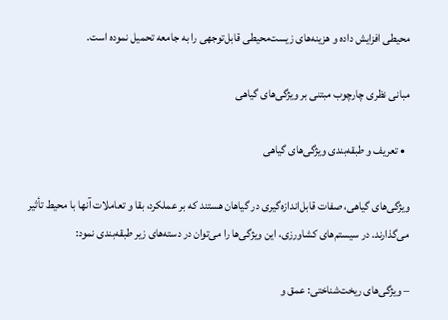محیطی افزایش داده و هزینه‌های زیست‌محیطی قابل‌توجهی را به جامعه تحمیل نموده است.

مبانی نظری چارچوب مبتنی بر ویژگی‌های گیاهی

  • تعریف و طبقه‌بندی ویژگی‌های گیاهی

ویژگی‌های گیاهی، صفات قابل‌اندازه‌گیری در گیاهان هستند که بر عملکرد، بقا و تعاملات آنها با محیط تأثیر می‌گذارند. در سیستم‌های کشاورزی، این ویژگی‌ها را می‌توان در دسته‌های زیر طبقه‌بندی نمود:

– ویژگی‌های ریخت‌شناختی: عمق و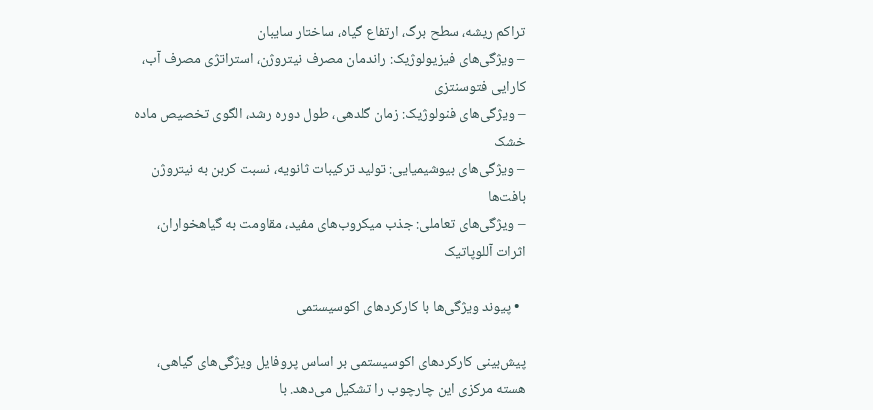تراکم ریشه، سطح برگ، ارتفاع گیاه، ساختار سایبان
– ویژگی‌های فیزیولوژیک: راندمان مصرف نیتروژن، استراتژی مصرف آب، کارایی فتوسنتزی
– ویژگی‌های فنولوژیک: زمان گلدهی، طول دوره رشد، الگوی تخصیص ماده خشک
– ویژگی‌های بیوشیمیایی: تولید ترکیبات ثانویه، نسبت کربن به نیتروژن بافت‌ها
– ویژگی‌های تعاملی: جذب میکروب‌های مفید، مقاومت به گیاهخواران، اثرات آللوپاتیک

  • پیوند ویژگی‌ها با کارکردهای اکوسیستمی

پیش‌بینی کارکردهای اکوسیستمی بر اساس پروفایل ویژگی‌های گیاهی، هسته مرکزی این چارچوب را تشکیل می‌دهد. با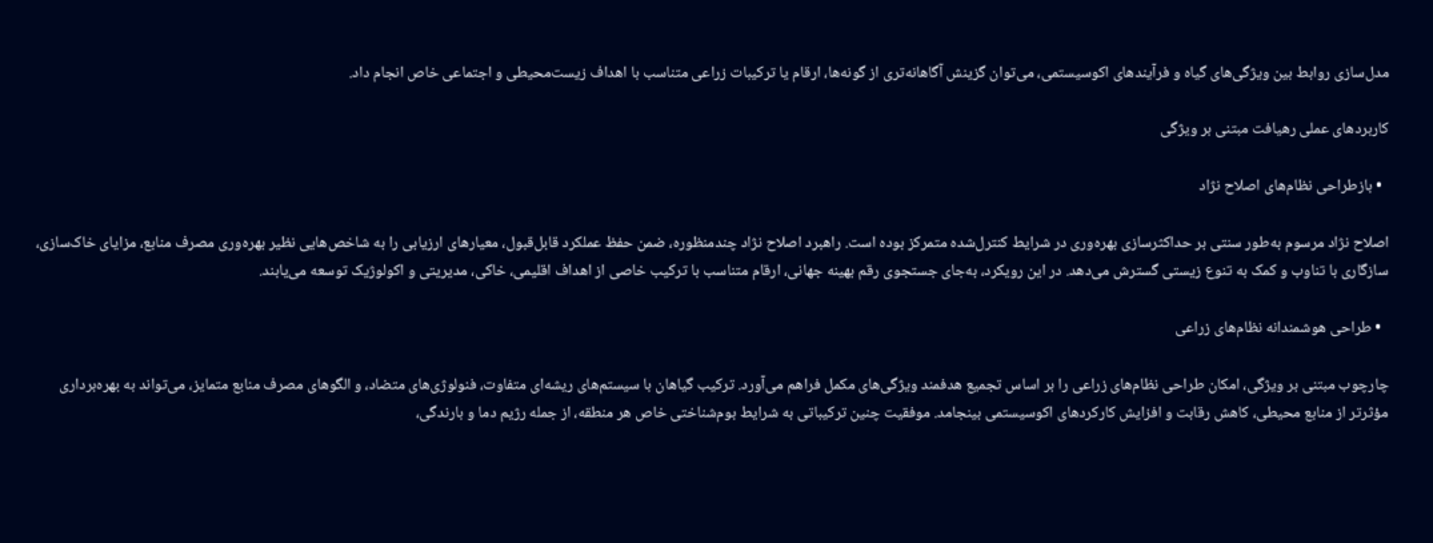مدل‌سازی روابط بین ویژگی‌های گیاه و فرآیندهای اکوسیستمی، می‌توان گزینش آگاهانه‌تری از گونه‌ها، ارقام یا ترکیبات زراعی متناسب با اهداف زیست‌محیطی و اجتماعی خاص انجام داد.

کاربردهای عملی رهیافت مبتنی بر ویژگی

  • بازطراحی نظام‌های اصلاح نژاد

اصلاح نژاد مرسوم به‌طور سنتی بر حداکثرسازی بهره‌وری در شرایط کنترل‌شده متمرکز بوده است. راهبرد اصلاح نژاد چندمنظوره، ضمن حفظ عملکرد قابل‌قبول، معیارهای ارزیابی را به شاخص‌هایی نظیر بهره‌وری مصرف منابع، مزایای خاک‌سازی، سازگاری با تناوب و کمک به تنوع زیستی گسترش می‌دهد. در این رویکرد، به‌جای جستجوی رقم بهینه جهانی، ارقام متناسب با ترکیب خاصی از اهداف اقلیمی، خاکی، مدیریتی و اکولوژیک توسعه می‌یابند.

  • طراحی هوشمندانه نظام‌های زراعی

چارچوب مبتنی بر ویژگی، امکان طراحی نظام‌های زراعی را بر اساس تجمیع هدفمند ویژگی‌های مکمل فراهم می‌آورد. ترکیب گیاهان با سیستم‌های ریشه‌ای متفاوت، فنولوژی‌های متضاد، و الگوهای مصرف منابع متمایز، می‌تواند به بهره‌برداری مؤثرتر از منابع محیطی، کاهش رقابت و افزایش کارکردهای اکوسیستمی بینجامد. موفقیت چنین ترکیباتی به شرایط بوم‌شناختی خاص هر منطقه، از جمله رژیم دما و بارندگی،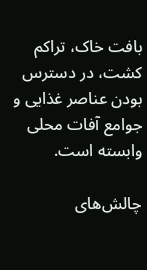بافت خاک، تراکم کشت، در دسترس بودن عناصر غذایی و جوامع آفات محلی وابسته است.

چالش‌های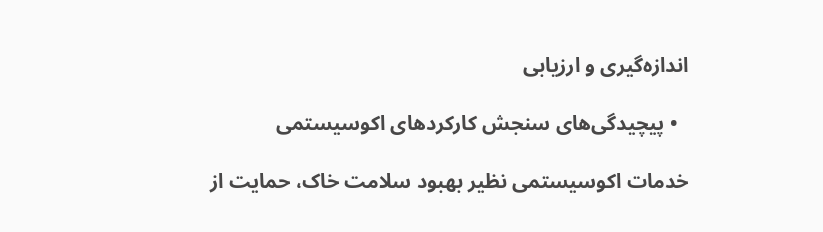اندازه‌گیری و ارزیابی

  • پیچیدگی‌های سنجش کارکردهای اکوسیستمی

خدمات اکوسیستمی نظیر بهبود سلامت خاک، حمایت از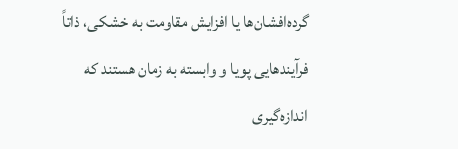گرده‌افشان‌ها یا افزایش مقاومت به خشکی، ذاتاً فرآیندهایی پویا و وابسته به زمان هستند که اندازه‌گیری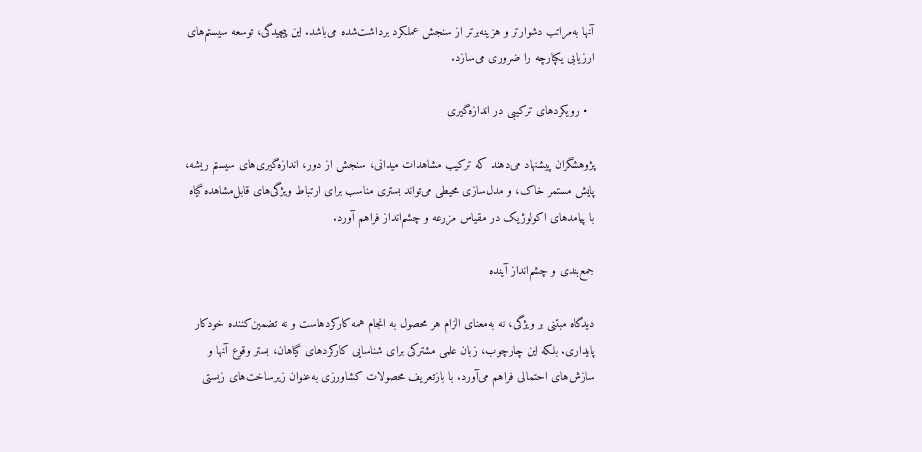آنها به‌مراتب دشوارتر و هزینه‌برتر از سنجش عملکرد برداشت‌شده می‌باشد. این پیچیدگی، توسعه سیستم‌های ارزیابی یکپارچه را ضروری می‌سازد.

  • رویکردهای ترکیبی در اندازه‌گیری

پژوهشگران پیشنهاد می‌دهند که ترکیب مشاهدات میدانی، سنجش از دور، اندازه‌گیری‌های سیستم ریشه، پایش مستمر خاک، و مدل‌سازی محیطی می‌تواند بستری مناسب برای ارتباط ویژگی‌های قابل‌مشاهده گیاه با پیامدهای اکولوژیک در مقیاس مزرعه و چشم‌انداز فراهم آورد.

جمع‌بندی و چشم‌انداز آینده

دیدگاه مبتنی بر ویژگی، نه به‌معنای الزام هر محصول به انجام همه کارکردهاست و نه تضمین‌کننده خودکار پایداری. بلکه این چارچوب، زبان علمی مشترکی برای شناسایی کارکردهای گیاهان، بستر وقوع آنها و سازش‌های احتمالی فراهم می‌آورد. با بازتعریف محصولات کشاورزی به‌عنوان زیرساخت‌های زیستی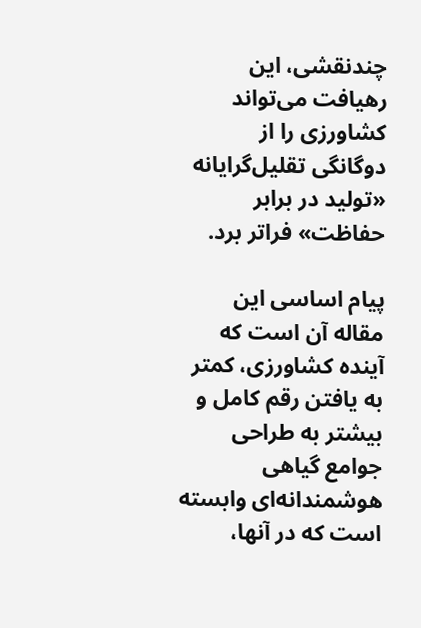چندنقشی، این رهیافت می‌تواند کشاورزی را از دوگانگی تقلیل‌گرایانه «تولید در برابر حفاظت» فراتر برد.

پیام اساسی این مقاله آن است که آینده کشاورزی، کمتر به یافتن رقم کامل و بیشتر به طراحی جوامع گیاهی هوشمندانه‌ای وابسته است که در آنها،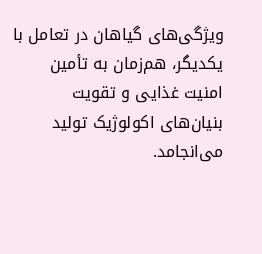ویژگی‌های گیاهان در تعامل با یکدیگر، هم‌زمان به تأمین امنیت غذایی و تقویت بنیان‌های اکولوژیک تولید می‌انجامد.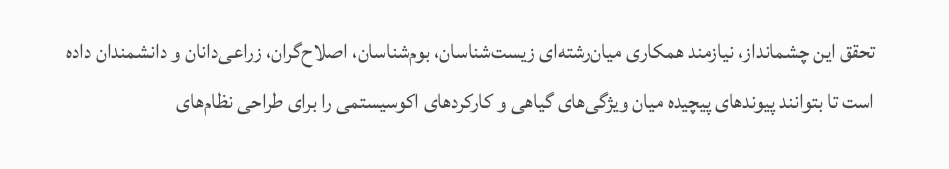تحقق این چشمانداز، نیازمند همکاری میان‌رشته‌ای زیست‌شناسان، بوم‌شناسان، اصلاح‌گران، زراعی‌دانان و دانشمندان داده است تا بتوانند پیوندهای پیچیده میان ویژگی‌های گیاهی و کارکردهای اکوسیستمی را برای طراحی نظام‌های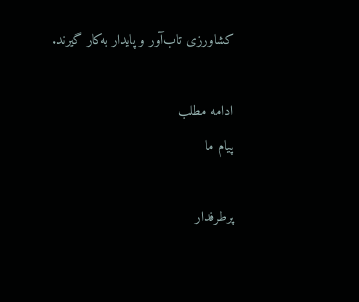کشاورزی تاب‌آور و پایدار به‌کار گیرند.

ادامه مطلب
پیام ما

پرطرفدار